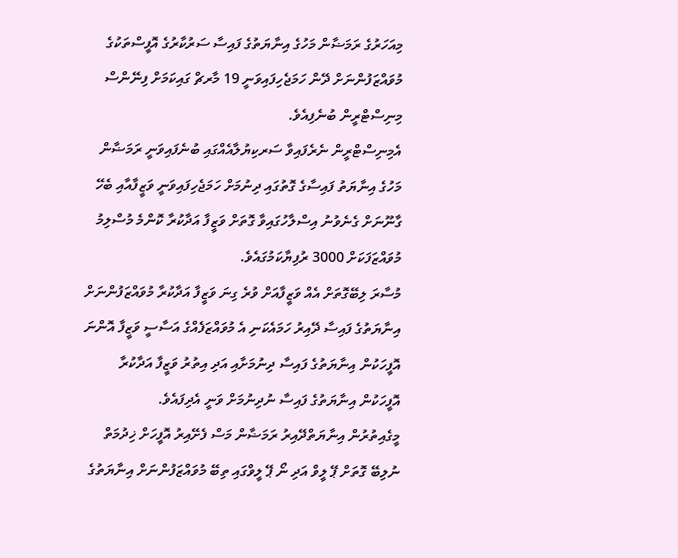މިއަހަރުގެ ރަމަޟާން މަހުގެ އިނާޔަތުގެ ފައިސާ ސަރުކާރުގެ އޮފީސްތަކުގެ މުވައްޒަފުންނަށް ދޭން ހަމަޖެހިފައިވަނީ 19 މާރޗް ގައިކަމަށް ފިނޭންސް މިނިސްޓްރީން ބުނެފިއެވެ.
އެމިނިސްޓްރީން ނެރެފައިވާ ސަރކިޔުލާއެއްގައި ބުނެފައިވަނީ ރަމަޟާން މަހުގެ އިނާޔަތު ފައިސާގެ ގޮތުގައި ދިނުމަށް ހަމަޖެހިފައިވަނީ ވަޒީފާއާއި ބެހޭ ގާނޫނަށް ގެނެވުނު އިސްލާހުގައިވާ ގޮތަށް ވަޒީފާ އަދާކުރާ ކޮންމެ މުސްލިމު މުވައްޒަފަކަށް 3000 ރުފިޔާކަމުގައެވެ.
މުސާރަ ލިބޭގޮތަށް އެއް ވަޒީފާއަށް ވުރެ ގިނަ ވަޒީފާ އަދާކުރާ މުވައްޒަފުންނަށް އިނާޔަތުގެ ފައިސާ ދޭއިރު ހަމައެކަނި އެ މުވައްޒަފެއްގެ އަސާސީ ވަޒީފާ އޮންނަ އޮފީހަކުން އިނާޔަތުގެ ފައިސާ ދިނުމަށާއި އަދި އިތުރު ވަޒީފާ އަދާކުރާ އޮފީހަކުން އިނާޔަތުގެ ފައިސާ ނުދިނުމަށް ވަނީ އެދިފައެވެ.
މީގެއިތުރުން އިނާޔަތްދޭއިރު ރަމަޟާން މަސް ފެށޭއިރު އޮފީހަށް ޚިދުމަތް ނުލިބޭ ގޮތަށް ޕޭ ލީވް އަދި ނޯ ޕޭ ލީވްގައި ތިބޭ މުވައްޒަފުންނަށް އިނާޔަތުގެ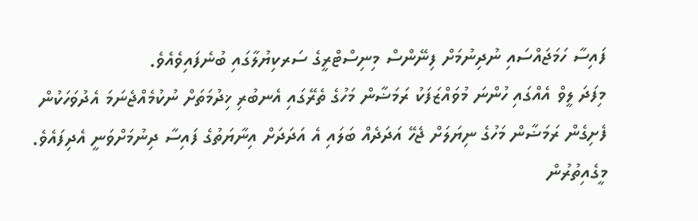ފައިސާ ހަމަޖައްސައި ނުދިނުމަށް ފިނޭންސް މިނިސްޓްރީގެ ސަރކިޔުލާގައި ބުނެފައިވެއެވެ.
މިފަދަ ލީވް އެއްގައި ހުންނަ މުވައްޒަފަކު ރަމަޟާން މަހުގެ ތެރޭގައި އެނބުރި ޚިދުމަތަށް ނުކުމެއްޖެނަމަ އެދުވަހަކުން ފެށިގެން ރަމަޟާން މަހުގެ ނިޔަލަށް ޖެހޭ އަދަދެއް ބަލައި އެ އަދަދަށް އިނާޔަތުގެ ފައިސާ ދިނުމަށްވަނީ އެދިފައެވެ. މީގެއިތުރުން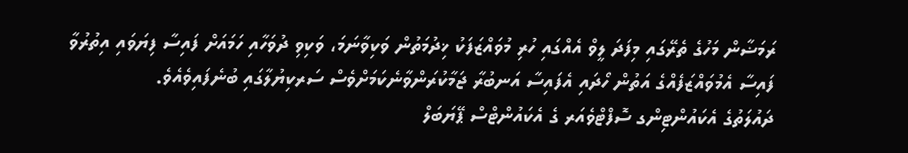ރަމަޟާން މަހުގެ ތެރޭގައި މިފަދަ ލީވް އެއްގައި ހުރި މުވައްޒަފަކު ޚިދުމަތުން ވަކިވާނަމަ، ވަކިވި ދުވަހާއި ހަމައަށް ފައިސާ ފިޔަވައި އިތުރުވާ ފައިސާ އެމުވައްޒަފެއްގެ އަތުން ހޯދައި އެފައިސާ އަނބުރާ ޖަމާކުރަންވާނެކަމަށްވެސް ސަރކިޔުލާގައި ބުނެފައިވެއެވެ.
ދައުލަތުގެ އެކައުންޓިންގ ސޮފްޓްވެއަރ ގެ އެކައުންޓްސް ޕޭޔަބަލް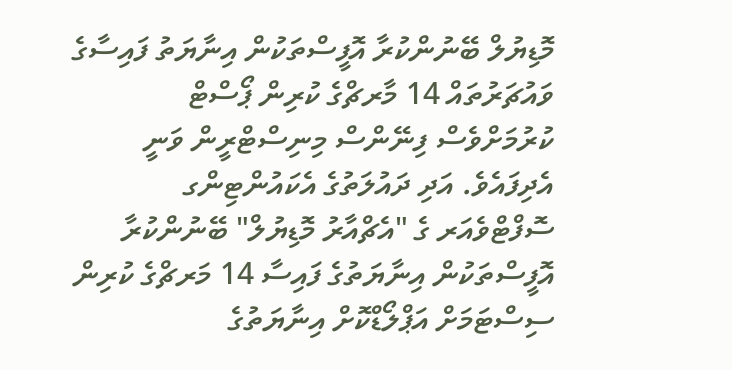މޮޑިޔުލް ބޭނުންކުރާ އޮފީސްތަކުން އިނާޔަތު ފައިސާގެ ވައުޗަރުތައް 14 މާރޗްގެ ކުރިން ޕޯސްޓް ކުރުމަށްވެސް ފިނޭންސް މިނިސްޓްރީން ވަނީ އެދިފައެވެ. އަދި ދައުލަތުގެ އެކައުންޓިންގ ސޮފްޓްވެއަރ ގެ "އެޗްއާރު މޮޑިޔުލް" ބޭނުންކުރާ އޮފީސްތަކުން އިނާޔަތުގެ ފައިސާ 14 މަރޗްގެ ކުރިން ސިސްޓަމަށް އަޕްލޯޑްކޮށް އިނާޔަތުގެ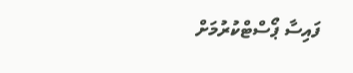ފައިސާ ޕޯސްޓްކުރުމަށް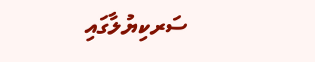ސަރކިޔުލާގައި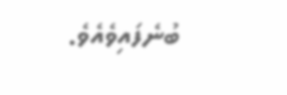ބުނެފައިވެއެވެ.